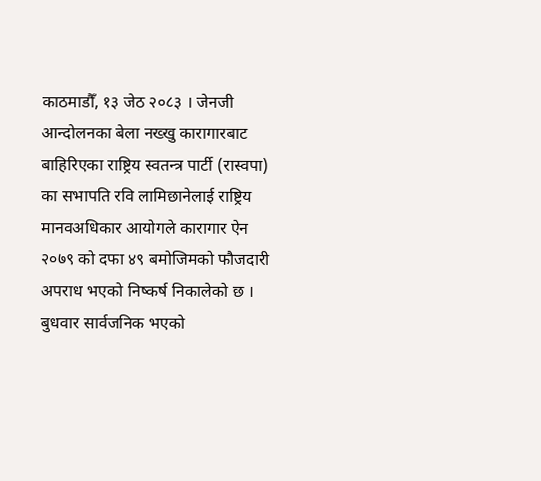काठमाडौँ, १३ जेठ २०८३ । जेनजी आन्दोलनका बेला नख्खु कारागारबाट बाहिरिएका राष्ट्रिय स्वतन्त्र पार्टी (रास्वपा) का सभापति रवि लामिछानेलाई राष्ट्रिय मानवअधिकार आयोगले कारागार ऐन २०७९ को दफा ४९ बमोजिमको फौजदारी अपराध भएको निष्कर्ष निकालेको छ ।
बुधवार सार्वजनिक भएको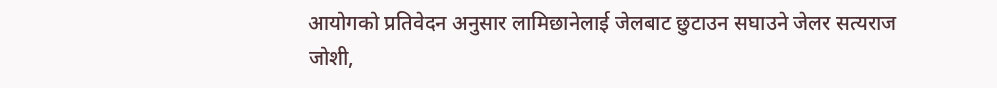आयोगको प्रतिवेदन अनुसार लामिछानेलाई जेलबाट छुटाउन सघाउने जेलर सत्यराज जोशी,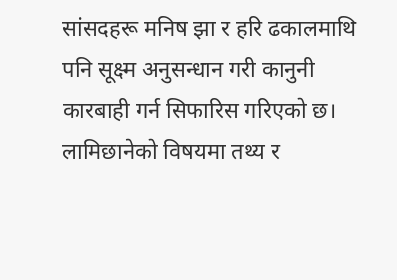सांसदहरू मनिष झा र हरि ढकालमाथि पनि सूक्ष्म अनुसन्धान गरी कानुनी कारबाही गर्न सिफारिस गरिएको छ। लामिछानेको विषयमा तथ्य र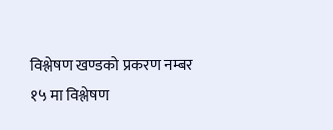विश्लेषण खण्डको प्रकरण नम्बर १५ मा विश्लेषण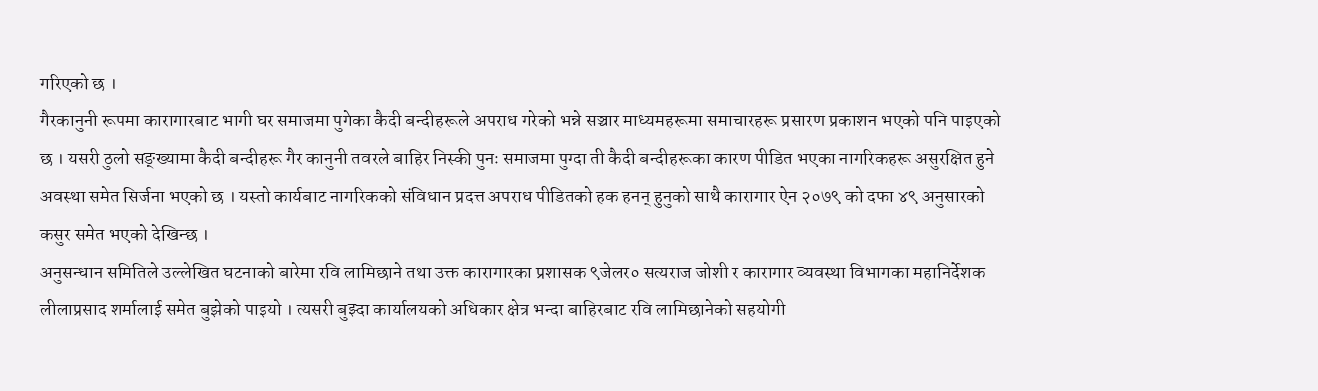गरिएको छ ।
गैरकानुनी रूपमा कारागारबाट भागी घर समाजमा पुगेका कैदी बन्दीहरूले अपराध गरेको भन्ने सञ्चार माध्यमहरूमा समाचारहरू प्रसारण प्रकाशन भएको पनि पाइएको छ । यसरी ठुलो सङ्ख्यामा कैदी बन्दीहरू गैर कानुनी तवरले बाहिर निस्की पुनः समाजमा पुग्दा ती कैदी बन्दीहरूका कारण पीडित भएका नागरिकहरू असुरक्षित हुने अवस्था समेत सिर्जना भएको छ । यस्तो कार्यबाट नागरिकको संविधान प्रदत्त अपराध पीडितको हक हनन् हुनुको साथै कारागार ऐन २०७९ को दफा ४९ अनुसारको कसुर समेत भएको देखिन्छ ।
अनुसन्धान समितिले उल्लेखित घटनाको बारेमा रवि लामिछाने तथा उक्त कारागारका प्रशासक ९जेलर० सत्यराज जोशी र कारागार व्यवस्था विभागका महानिर्देशक लीलाप्रसाद शर्मालाई समेत बुझेको पाइयो । त्यसरी बुझ्दा कार्यालयको अधिकार क्षेत्र भन्दा बाहिरबाट रवि लामिछानेको सहयोगी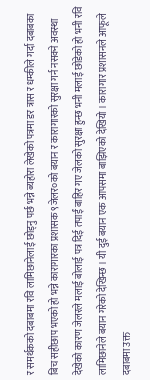र समर्थकको दबाबमा रवि लामिछानेलाई छोड्नु पर्छ भन्ने ब्यहोरा लेखेको पत्रमा डर त्रास र धम्कीले गर्दा दबाबका बिच सहीछाप भएको हो भन्ने कारागारका प्रशासक ९जेलर०को बयान र कारागारको सुरक्षा गर्न नसक्ने अवस्था देखेको कारण जेलरले मलाई बोलाई पत्र दिई तपाईं बाहिर गए जेलको सुरक्षा हुन्छ भनी मलाई छोडेको हो भनी रवि लामिछानेले बयान गरेको देखिन्छ । यी दुई बयान एक आपसमा बाझिएको देखियो । कारागार प्रशासनले आफूले दबाबमा उक्त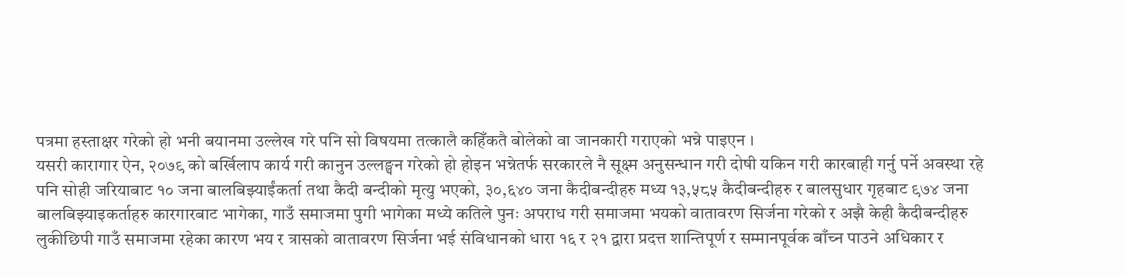पत्रमा हस्ताक्षर गरेको हो भनी बयानमा उल्लेख गरे पनि सो विषयमा तत्कालै कहिँकतै बोलेको वा जानकारी गराएको भन्ने पाइएन ।
यसरी कारागार ऐन, २०७९ को बर्खिलाप कार्य गरी कानुन उल्लङ्घन गरेको हो होइन भन्नेतर्फ सरकारले नै सूक्ष्म अनुसन्धान गरी दोषी यकिन गरी कारबाही गर्नु पर्ने अवस्था रहे पनि सोही जरियाबाट १० जना बालबिझ्याईंकर्ता तथा कैदी बन्दीको मृत्यु भएको, ३०,६४० जना कैदीबन्दीहरु मध्य १३,५८५ कैदीबन्दीहरु र बालसुधार गृहबाट ९७४ जना बालबिझ्याइकर्ताहरु कारगारबाट भागेका, गाउँ समाजमा पुगी भागेका मध्ये कतिले पुनः अपराध गरी समाजमा भयको वातावरण सिर्जना गरेको र अझै केही कैदीबन्दीहरु लुकीछिपी गाउँ समाजमा रहेका कारण भय र त्रासको वातावरण सिर्जना भई संविधानको धारा १६ र २१ द्वारा प्रदत्त शान्तिपूर्ण र सम्मानपूर्वक बाँच्न पाउने अधिकार र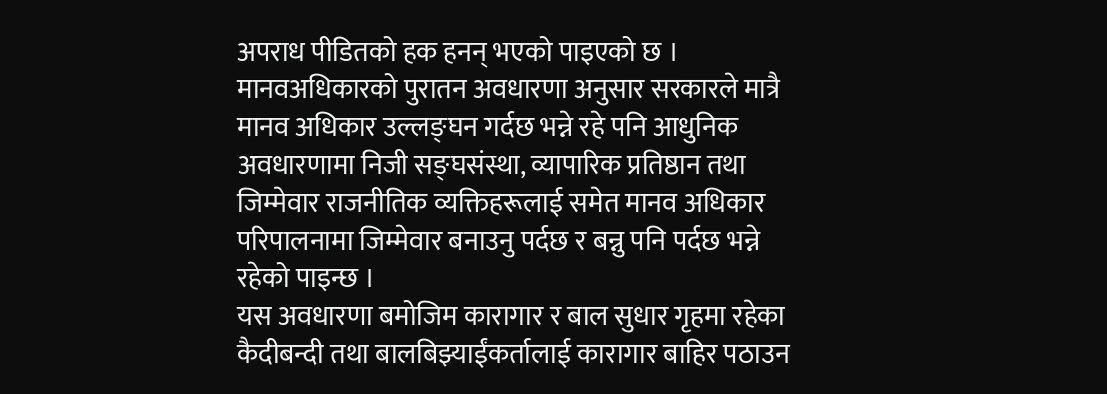अपराध पीडितको हक हनन् भएको पाइएको छ ।
मानवअधिकारको पुरातन अवधारणा अनुसार सरकारले मात्रै मानव अधिकार उल्लङ्घन गर्दछ भन्ने रहे पनि आधुनिक अवधारणामा निजी सङ्घसंस्था, व्यापारिक प्रतिष्ठान तथा जिम्मेवार राजनीतिक व्यक्तिहरूलाई समेत मानव अधिकार परिपालनामा जिम्मेवार बनाउनु पर्दछ र बन्नु पनि पर्दछ भन्ने रहेको पाइन्छ ।
यस अवधारणा बमोजिम कारागार र बाल सुधार गृहमा रहेका कैदीबन्दी तथा बालबिझ्याईंकर्तालाई कारागार बाहिर पठाउन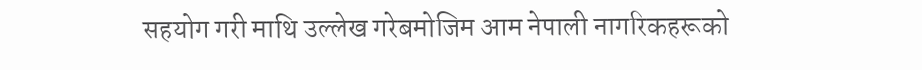सहयोग गरी माथि उल्लेख गरेबमोजिम आम नेपाली नागरिकहरूको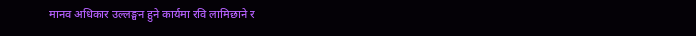मानव अधिकार उल्लङ्घन हुने कार्यमा रवि लामिछाने र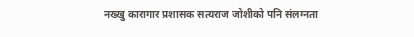नख्खु कारागार प्रशासक सत्यराज जोशीको पनि संलग्नता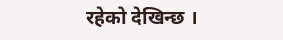रहेको देखिन्छ ।